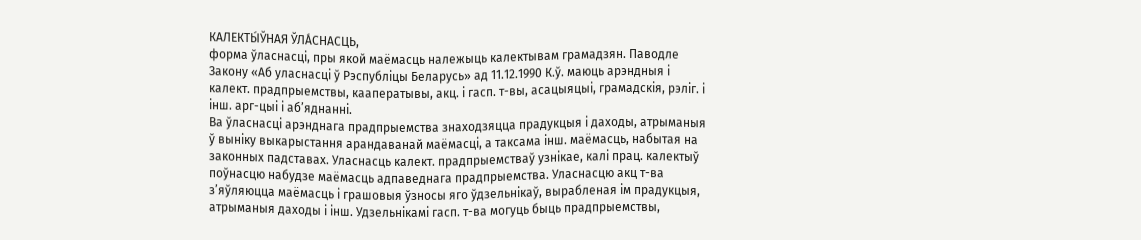КАЛЕКТЫ́ЎНАЯ ЎЛА́СНАСЦЬ,
форма ўласнасці, пры якой маёмасць належыць калектывам грамадзян. Паводле Закону «Аб уласнасці ў Рэспубліцы Беларусь» ад 11.12.1990 К.ў. маюць арэндныя і калект. прадпрыемствы, кааператывы, акц. і гасп. т-вы, асацыяцыі, грамадскія, рэліг. і інш. арг-цыі і аб’яднанні.
Ва ўласнасці арэнднага прадпрыемства знаходзяцца прадукцыя і даходы, атрыманыя ў выніку выкарыстання арандаванай маёмасці, а таксама інш. маёмасць, набытая на законных падставах. Уласнасць калект. прадпрыемстваў узнікае, калі прац. калектыў поўнасцю набудзе маёмасць адпаведнага прадпрыемства. Уласнасцю акц т-ва з’яўляюцца маёмасць і грашовыя ўзносы яго ўдзельнікаў, вырабленая ім прадукцыя, атрыманыя даходы і інш. Удзельнікамі гасп. т-ва могуць быць прадпрыемствы,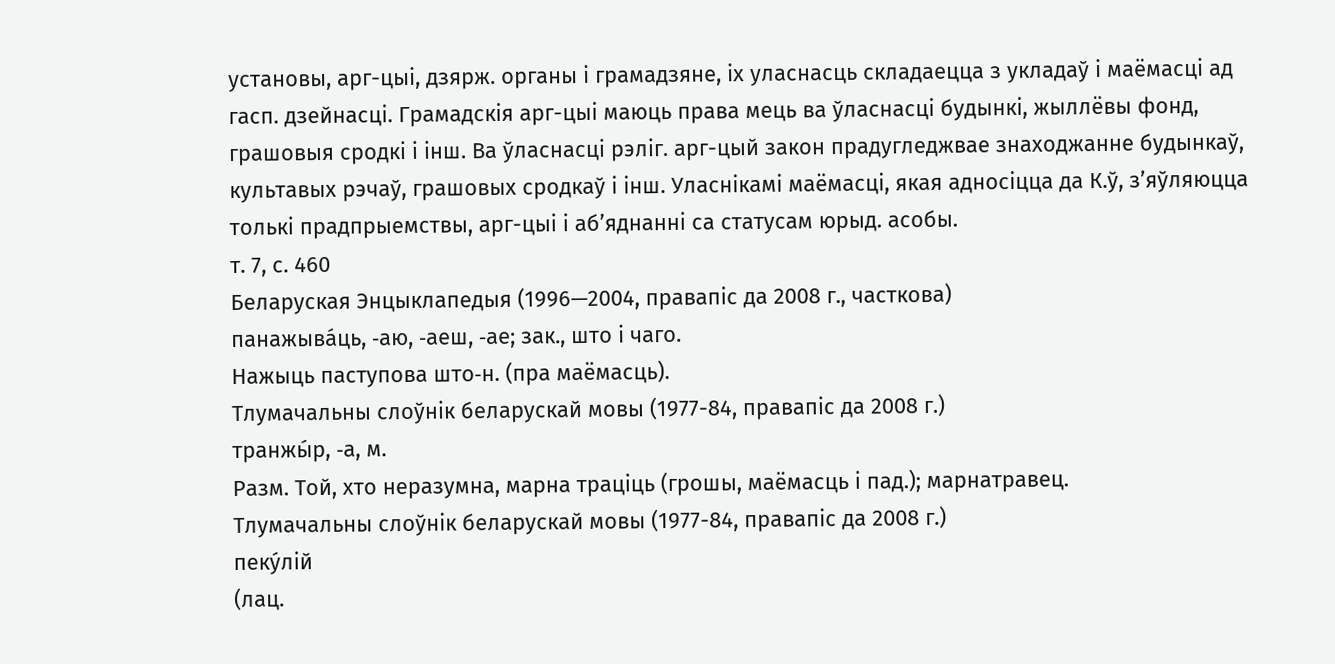установы, арг-цыі, дзярж. органы і грамадзяне, іх уласнасць складаецца з укладаў і маёмасці ад гасп. дзейнасці. Грамадскія арг-цыі маюць права мець ва ўласнасці будынкі, жыллёвы фонд, грашовыя сродкі і інш. Ва ўласнасці рэліг. арг-цый закон прадугледжвае знаходжанне будынкаў, культавых рэчаў, грашовых сродкаў і інш. Уласнікамі маёмасці, якая адносіцца да К.ў, з’яўляюцца толькі прадпрыемствы, арг-цыі і аб’яднанні са статусам юрыд. асобы.
т. 7, с. 460
Беларуская Энцыклапедыя (1996—2004, правапіс да 2008 г., часткова)
панажыва́ць, ‑аю, ‑аеш, ‑ае; зак., што і чаго.
Нажыць паступова што‑н. (пра маёмасць).
Тлумачальны слоўнік беларускай мовы (1977-84, правапіс да 2008 г.)
транжы́р, ‑а, м.
Разм. Той, хто неразумна, марна траціць (грошы, маёмасць і пад.); марнатравец.
Тлумачальны слоўнік беларускай мовы (1977-84, правапіс да 2008 г.)
пеку́лій
(лац.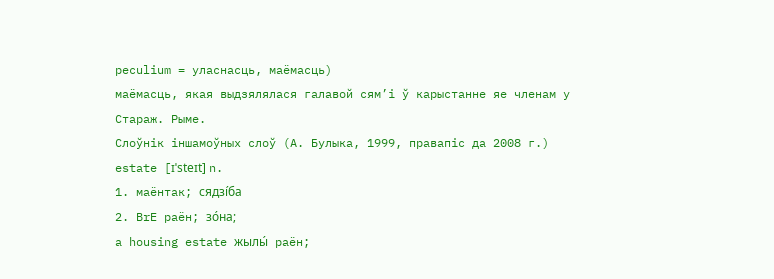peculium = уласнасць, маёмасць)
маёмасць, якая выдзялялася галавой сям’і ў карыстанне яе членам у Стараж. Рыме.
Слоўнік іншамоўных слоў (А. Булыка, 1999, правапіс да 2008 г.)
estate [ɪˈsteɪt] n.
1. маёнтак; сядзі́ба
2. BrE раён; зо́на;
a housing estate жылы́ раён;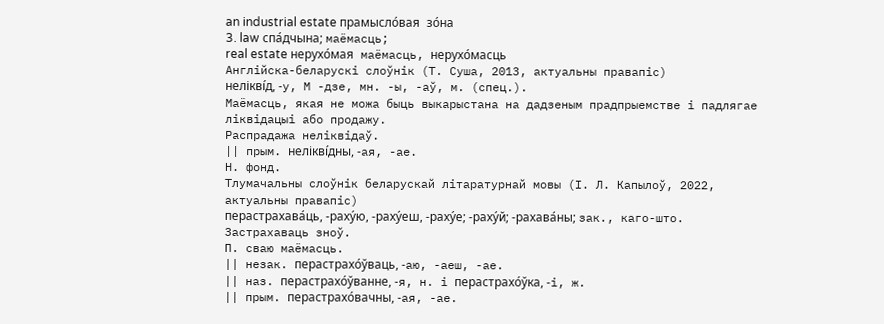an industrial estate прамысло́вая зо́на
3. law спа́дчына; маёмасць;
real estate нерухо́мая маёмасць, нерухо́масць
Англійска-беларускі слоўнік (Т. Суша, 2013, актуальны правапіс)
нелікві́д, -у, М -дзе, мн. -ы, -аў, м. (спец.).
Маёмасць, якая не можа быць выкарыстана на дадзеным прадпрыемстве і падлягае ліквідацыі або продажу.
Распрадажа неліквідаў.
|| прым. нелікві́дны, -ая, -ае.
Н. фонд.
Тлумачальны слоўнік беларускай літаратурнай мовы (І. Л. Капылоў, 2022, актуальны правапіс)
перастрахава́ць, -раху́ю, -раху́еш, -раху́е; -раху́й; -рахава́ны; зак., каго-што.
Застрахаваць зноў.
П. сваю маёмасць.
|| незак. перастрахо́ўваць, -аю, -аеш, -ае.
|| наз. перастрахо́ўванне, -я, н. і перастрахо́ўка, -і, ж.
|| прым. перастрахо́вачны, -ая, -ае.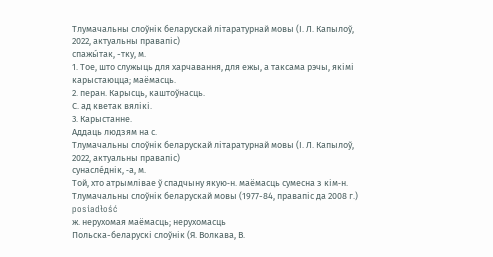Тлумачальны слоўнік беларускай літаратурнай мовы (І. Л. Капылоў, 2022, актуальны правапіс)
спажы́так, -тку, м.
1. Тое, што служыць для харчавання, для ежы, а таксама рэчы, якімі карыстаюцца; маёмасць.
2. перан. Карысць, каштоўнасць.
С. ад кветак вялікі.
3. Карыстанне.
Аддаць людзям на с.
Тлумачальны слоўнік беларускай літаратурнай мовы (І. Л. Капылоў, 2022, актуальны правапіс)
сунасле́днік, ‑а, м.
Той, хто атрымлівае ў спадчыну якую‑н. маёмасць сумесна з кім‑н.
Тлумачальны слоўнік беларускай мовы (1977-84, правапіс да 2008 г.)
posiadłość
ж. нерухомая маёмасць; нерухомасць
Польска-беларускі слоўнік (Я. Волкава, В.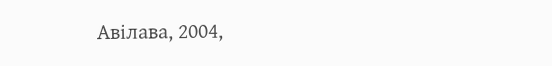Авілава, 2004,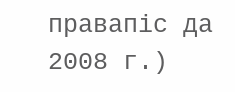правапіс да 2008 г.)